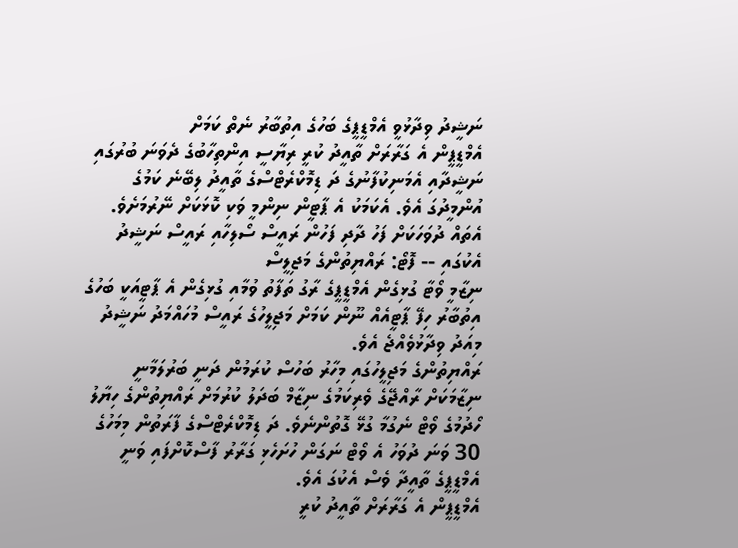ނަޝީދު ވިދާޅުވީ އެމްޑީޕީގެ ބަހުގެ އިތުބާރު ނެތް ކަމަށް
އެމްޑީޕީން އެ ގަރާރަށް ތާއީދު ކުރީ ރިޔާސީ އިންތިހާބުގެ ދެވަނަ ބުރުގައި ނަޝީދާއި އެމަނިކުފާނުގެ ދަ ޑިމޮކްރެޓްސްގެ ތާއީދު ލިބޭނެ ކަމުގެ އުންމީދުގަ އެވެ. އެކަމަކު އެ ޕާޓީން ނިންމީ ވަކި ކޮޅަކަށް ނޭރުމަށެވެ.
އެތައް ދުވަހަކަށް ފަހު ދާދި ފަހުން ރައީސް ސޯލިހާއި ރައީސް ނަޝީދު އެކުގައި -- ފޮޓޯ: ރައްޔިތުންގެ މަޖިލީސް
ނިޒާމީ ވޯޓާ ގުޅިގެން އެމްޑީޕީގެ ރާގު ތަފާތު ވުމާއި ގުޅިގެން އެ ޕާޓީއަކީ ބަހުގެ އިތުބާރު ހިފޭ ޕާޓީއެއް ނޫން ކަމަށް މަޖިލީހުގެ ރައީސް މުހައްމަދު ނަޝީދު މިއަދު ވިދާޅުވެއްޖެ އެވެ.
ރައްޔިތުންގެ މަޖިލީހުގައި މިހާރު ބަހުސް ކުރަމުން ދަނީ ބަރުލަމާނީ ނިޒާމަކަށް ރާއްޖޭގެ ވެރިކަމުގެ ނިޒާމް ބަދަލު ކުރުމަށް ރައްޔިތުންގެ ހިޔާލު ހޯދުމުގެ ވޯޓް ނެގުމާ ގުޅޭ ގޮތުންނެވެ. ދަ ޑިމޮކްރެޓްސްގެ ފާރަތުން މިމަހުގެ 30 ވަނަ ދުވަހު އެ ވޯޓް ނަގަން ހުށަހެޅި ގަރާރު ފާސްކޮށްފައި ވަނީ އެމްޑީޕީގެ ތާއީދާ ވެސް އެކުގަ އެވެ.
އެމްޑީޕީން އެ ގަރާރަށް ތާއީދު ކުރީ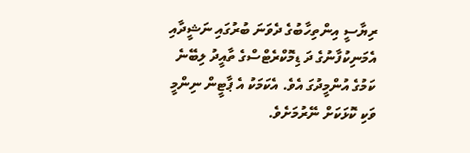ރިޔާސީ އިންތިހާބުގެ ދެވަނަ ބުރުގައި ނަޝީދާއި އެމަނިކުފާނުގެ ދަ ޑިމޮކްރެޓްސްގެ ތާއީދު ލިބޭނެ ކަމުގެ އުންމީދުގަ އެވެ. އެކަމަކު އެ ޕާޓީން ނިންމީ ވަކި ކޮޅަކަށް ނޭރުމަށެވެ.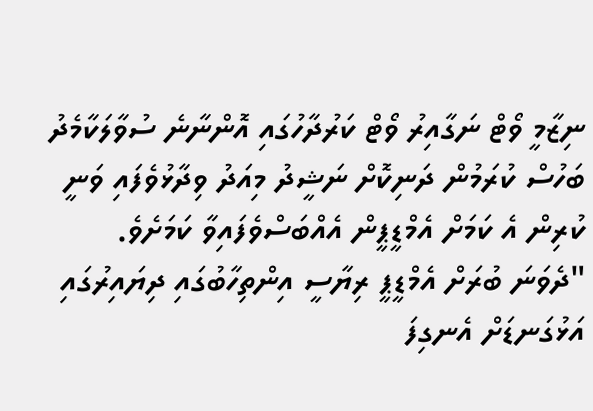ނިޒާމީ ވޯޓް ނަގާއިރު ވޯޓް ކަރުދާހުގައި އޮންނާނެ ސުވާލަކާމެދު ބަހުސް ކުރަމުން ދަނިކޮށް ނަޝީދު މިއަދު ވިދާޅުވެފައި ވަނީ ކުރިން އެ ކަމަށް އެމްޑީޕީން އެއްބަސްވެފައިވާ ކަމަށެވެ.
"ދެވަނަ ބުރަށް އެމްޑީޕީ ރިޔާސީ އިންތިހާބުގައި ދިޔައިރުގައި އަޅުގަނޑަށް އެނގިފަ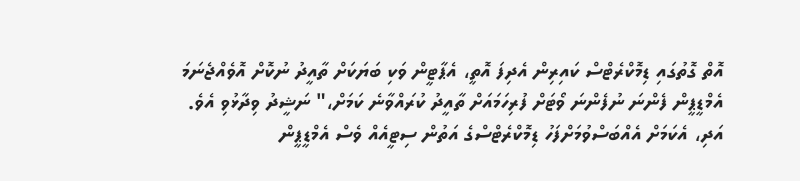އޮތް ގޮތުގައި ޑިމޮކްރެޓްސް ކައިރިން އެދިފަ އޮތީ، އެޕާޓީން ވަކި ބަޔަކަށް ތާއީދު ނުކޮށް އޮވެއްޖެނަމަ އެމްޑީޕީން ފެންނަ ނުފެންނަ ވޯޓަށް ފުރިހަމައަށް ތާއީދު ކުރައްވާނެ ކަމަށް،" ނަޝީދު ވިދާޅުވި އެވެ.
އަދި، އެކަމަށް އެއްބަސްވުމަށްފަހު ޑިމޮކްރެޓްސްގެ އަތުން ސިޓީއެއް ވެސް އެމްޑީޕީން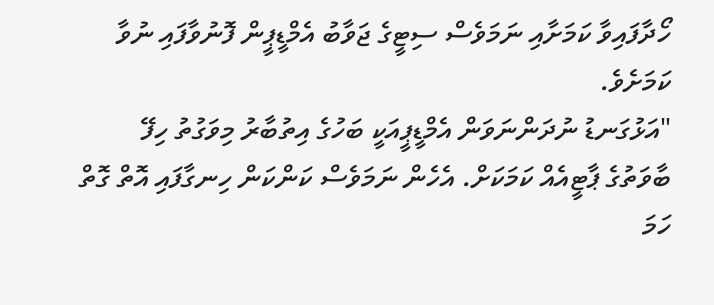ހޯދާފައިވާ ކަމަށާއި ނަމަވެސް ސިޓީގެ ޖަވާބު އެމްޑީޕީން ފޮނުވާފައި ނުވާ ކަމަށެވެ.
"އަޅުގަނޑު ނުދަންނަވަން އެމްޑީޕީއަކީ ބަހުގެ އިތުބާރު މިވަގުތު ހިފޭ ބާވަތުގެ ޕާޓީއެއް ކަމަކަށް. އެހެން ނަމަވެސް ކަންކަން ހިނގާފައި އޮތް ގޮތް ހަމަ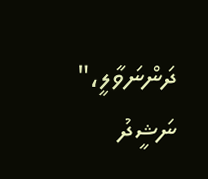ދަންނަވާލީ،" ނަޝީދު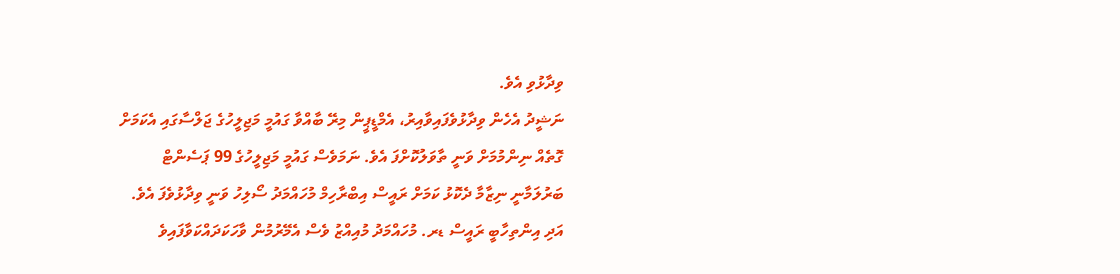ވިދާޅުވި އެވެ.
ނަޝީދު އެހެން ވިދާޅުވެފައިވާއިރު، އެމްޑީޕީން މިރޭ ބާއްވާ ގައުމީ މަޖިލީހުގެ ޖަލްސާގައި އެކަމަށް ގޮތެއް ނިންމުމަށް ވަނީ ތާވަލުކޮށްފަ އެވެ. ނަމަވެސް ގައުމީ މަޖިލީހުގެ 99 ޕަސެންޓް ބަރުލަމާނީ ނިޒާމާ ދެކޮޅު ކަމަށް ރައީސް އިބްރާހިމް މުހައްމަދު ސޯލިހު ވަނީ ވިދާޅުވެފަ އެވެ. އަދި އިންތިހާބީ ރައީސް ޑރ. މުހައްމަދު މުއިއްޒު ވެސް އެމޭރުމުން ވާހަކަދައްކަވާފައިވެ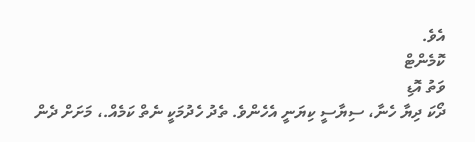އެވެ.
ކޮމެންޓް
ވަތު އޮޑި
ދޯކަ ދިޔާ ހެނާ، ސިޔާސީ ކިޔަނީ އެހެންވެ. ތެދު ހެދުމަކީ ނެތް ކަމެއް.، މަށަށް ދެން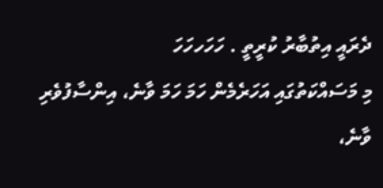ދެރައީ އިތުބާރު ކުރީތީ . ހަހަހހަހަ
މި މަސައްކަތުގައި އަހަރެމެން ހަމަ ހަމަ ވާނެ، އިންސާފުވެރި ވާނެ،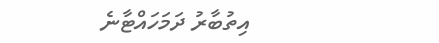އިތުބާރު ދަމަހައްޓާނެ